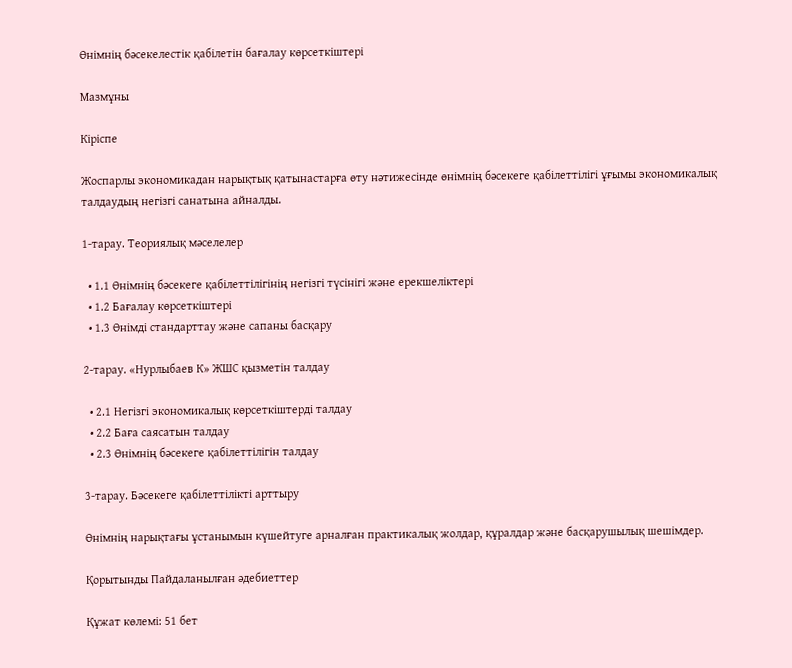Өнімнің бәсекелестік қабілетін бағалау көрсеткіштері

Мазмұны

Кіріспе

Жоспарлы экономикадан нарықтық қатынастарға өту нәтижесінде өнімнің бәсекеге қабілеттілігі ұғымы экономикалық талдаудың негізгі санатына айналды.

1-тарау. Теориялық мәселелер

  • 1.1 Өнімнің бәсекеге қабілеттілігінің негізгі түсінігі және ерекшеліктері
  • 1.2 Бағалау көрсеткіштері
  • 1.3 Өнімді стандарттау және сапаны басқару

2-тарау. «Нурлыбаев К» ЖШС қызметін талдау

  • 2.1 Негізгі экономикалық көрсеткіштерді талдау
  • 2.2 Баға саясатын талдау
  • 2.3 Өнімнің бәсекеге қабілеттілігін талдау

3-тарау. Бәсекеге қабілеттілікті арттыру

Өнімнің нарықтағы ұстанымын күшейтуге арналған практикалық жолдар, құралдар және басқарушылық шешімдер.

Қорытынды Пайдаланылған әдебиеттер

Құжат көлемі: 51 бет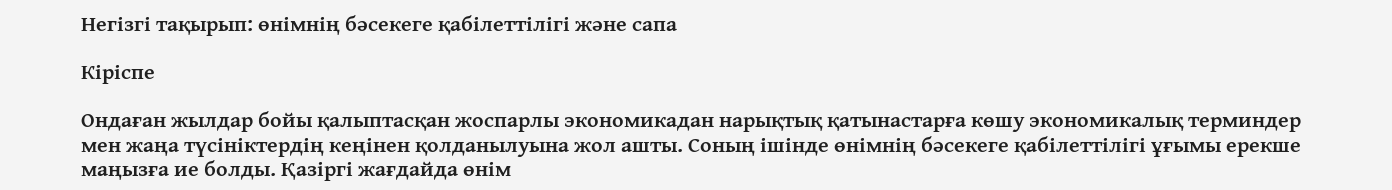Негізгі тақырып: өнімнің бәсекеге қабілеттілігі және сапа

Кіріспе

Ондаған жылдар бойы қалыптасқан жоспарлы экономикадан нарықтық қатынастарға көшу экономикалық терминдер мен жаңа түсініктердің кеңінен қолданылуына жол ашты. Соның ішінде өнімнің бәсекеге қабілеттілігі ұғымы ерекше маңызға ие болды. Қазіргі жағдайда өнім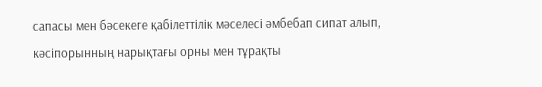сапасы мен бәсекеге қабілеттілік мәселесі әмбебап сипат алып, кәсіпорынның нарықтағы орны мен тұрақты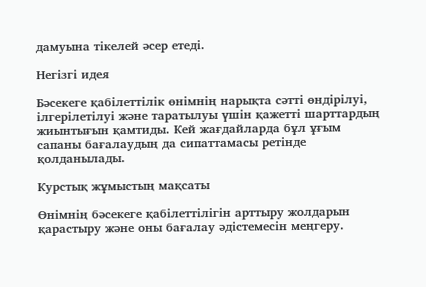дамуына тікелей әсер етеді.

Негізгі идея

Бәсекеге қабілеттілік өнімнің нарықта сәтті өндірілуі, ілгерілетілуі және таратылуы үшін қажетті шарттардың жиынтығын қамтиды. Кей жағдайларда бұл ұғым сапаны бағалаудың да сипаттамасы ретінде қолданылады.

Курстық жұмыстың мақсаты

Өнімнің бәсекеге қабілеттілігін арттыру жолдарын қарастыру және оны бағалау әдістемесін меңгеру.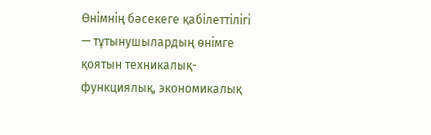Өнімнің бәсекеге қабілеттілігі — тұтынушылардың өнімге қоятын техникалық-функциялық, экономикалық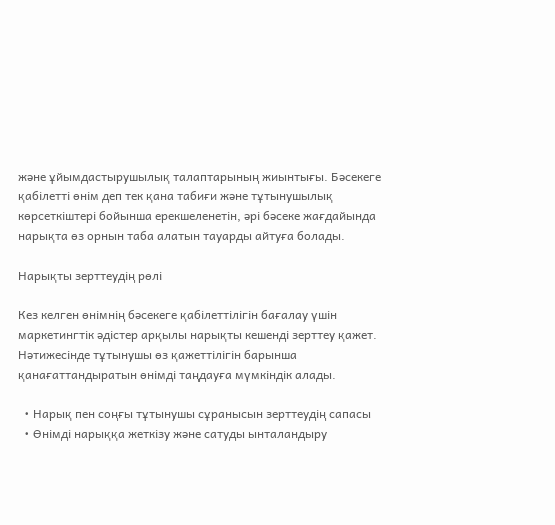және ұйымдастырушылық талаптарының жиынтығы. Бәсекеге қабілетті өнім деп тек қана табиғи және тұтынушылық көрсеткіштері бойынша ерекшеленетін, әрі бәсеке жағдайында нарықта өз орнын таба алатын тауарды айтуға болады.

Нарықты зерттеудің рөлі

Кез келген өнімнің бәсекеге қабілеттілігін бағалау үшін маркетингтік әдістер арқылы нарықты кешенді зерттеу қажет. Нәтижесінде тұтынушы өз қажеттілігін барынша қанағаттандыратын өнімді таңдауға мүмкіндік алады.

  • Нарық пен соңғы тұтынушы сұранысын зерттеудің сапасы
  • Өнімді нарыққа жеткізу және сатуды ынталандыру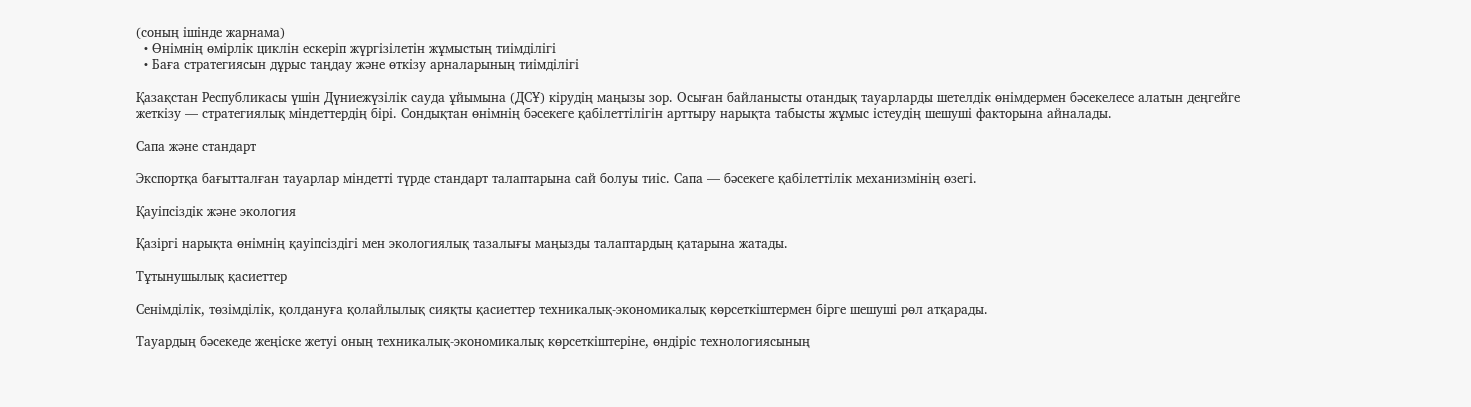(соның ішінде жарнама)
  • Өнімнің өмірлік циклін ескеріп жүргізілетін жұмыстың тиімділігі
  • Баға стратегиясын дұрыс таңдау және өткізу арналарының тиімділігі

Қазақстан Республикасы үшін Дүниежүзілік сауда ұйымына (ДСҰ) кірудің маңызы зор. Осыған байланысты отандық тауарларды шетелдік өнімдермен бәсекелесе алатын деңгейге жеткізу — стратегиялық міндеттердің бірі. Сондықтан өнімнің бәсекеге қабілеттілігін арттыру нарықта табысты жұмыс істеудің шешуші факторына айналады.

Сапа және стандарт

Экспортқа бағытталған тауарлар міндетті түрде стандарт талаптарына сай болуы тиіс. Сапа — бәсекеге қабілеттілік механизмінің өзегі.

Қауіпсіздік және экология

Қазіргі нарықта өнімнің қауіпсіздігі мен экологиялық тазалығы маңызды талаптардың қатарына жатады.

Тұтынушылық қасиеттер

Сенімділік, төзімділік, қолдануға қолайлылық сияқты қасиеттер техникалық-экономикалық көрсеткіштермен бірге шешуші рөл атқарады.

Тауардың бәсекеде жеңіске жетуі оның техникалық-экономикалық көрсеткіштеріне, өндіріс технологиясының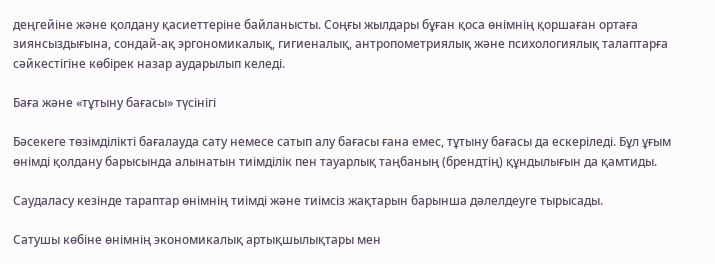деңгейіне және қолдану қасиеттеріне байланысты. Соңғы жылдары бұған қоса өнімнің қоршаған ортаға зиянсыздығына, сондай-ақ эргономикалық, гигиеналық, антропометриялық және психологиялық талаптарға сәйкестігіне көбірек назар аударылып келеді.

Баға және «тұтыну бағасы» түсінігі

Бәсекеге төзімділікті бағалауда сату немесе сатып алу бағасы ғана емес, тұтыну бағасы да ескеріледі. Бұл ұғым өнімді қолдану барысында алынатын тиімділік пен тауарлық таңбаның (брендтің) құндылығын да қамтиды.

Саудаласу кезінде тараптар өнімнің тиімді және тиімсіз жақтарын барынша дәлелдеуге тырысады.

Сатушы көбіне өнімнің экономикалық артықшылықтары мен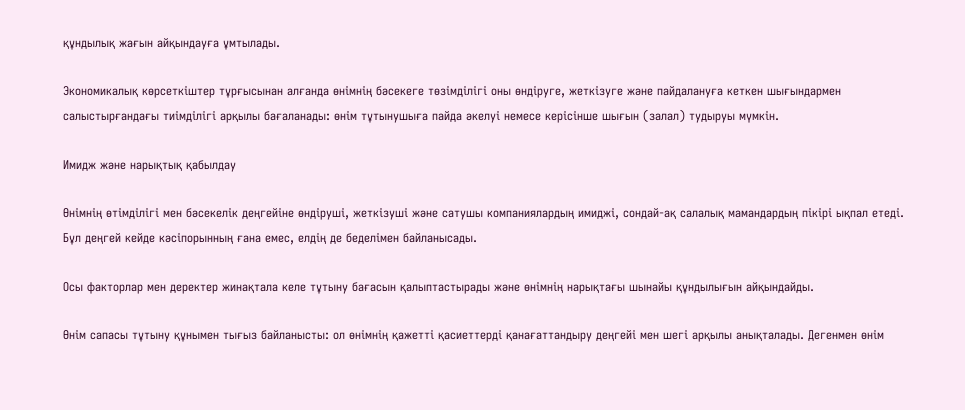құндылық жағын айқындауға ұмтылады.

Экономикалық көрсеткіштер тұрғысынан алғанда өнімнің бәсекеге төзімділігі оны өндіруге, жеткізуге және пайдалануға кеткен шығындармен салыстырғандағы тиімділігі арқылы бағаланады: өнім тұтынушыға пайда әкелуі немесе керісінше шығын (залал) тудыруы мүмкін.

Имидж және нарықтық қабылдау

Өнімнің өтімділігі мен бәсекелік деңгейіне өндіруші, жеткізуші және сатушы компаниялардың имиджі, сондай-ақ салалық мамандардың пікірі ықпал етеді. Бұл деңгей кейде кәсіпорынның ғана емес, елдің де беделімен байланысады.

Осы факторлар мен деректер жинақтала келе тұтыну бағасын қалыптастырады және өнімнің нарықтағы шынайы құндылығын айқындайды.

Өнім сапасы тұтыну құнымен тығыз байланысты: ол өнімнің қажетті қасиеттерді қанағаттандыру деңгейі мен шегі арқылы анықталады. Дегенмен өнім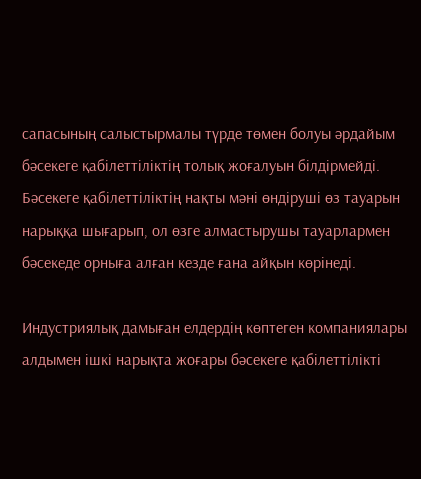сапасының салыстырмалы түрде төмен болуы әрдайым бәсекеге қабілеттіліктің толық жоғалуын білдірмейді. Бәсекеге қабілеттіліктің нақты мәні өндіруші өз тауарын нарыққа шығарып, ол өзге алмастырушы тауарлармен бәсекеде орныға алған кезде ғана айқын көрінеді.

Индустриялық дамыған елдердің көптеген компаниялары алдымен ішкі нарықта жоғары бәсекеге қабілеттілікті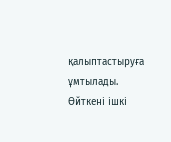қалыптастыруға ұмтылады. Өйткені ішкі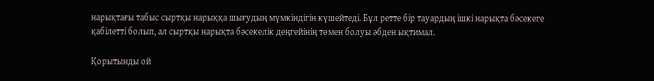нарықтағы табыс сыртқы нарыққа шығудың мүмкіндігін күшейтеді. Бұл ретте бір тауардың ішкі нарықта бәсекеге қабілетті болып, ал сыртқы нарықта бәсекелік деңгейінің төмен болуы әбден ықтимал.

Қорытынды ой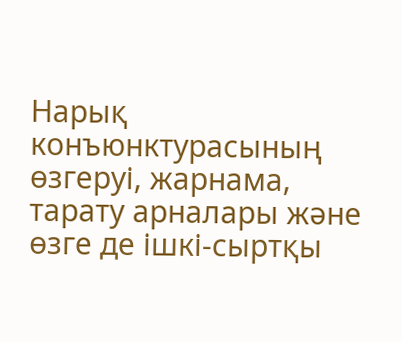Нарық конъюнктурасының өзгеруі, жарнама, тарату арналары және өзге де ішкі-сыртқы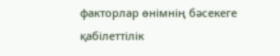факторлар өнімнің бәсекеге қабілеттілік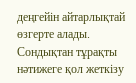деңгейін айтарлықтай өзгерте алады. Сондықтан тұрақты нәтижеге қол жеткізу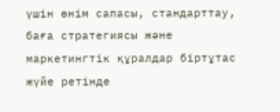үшін өнім сапасы, стандарттау, баға стратегиясы және маркетингтік құралдар біртұтас жүйе ретінде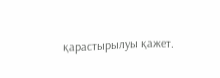қарастырылуы қажет.